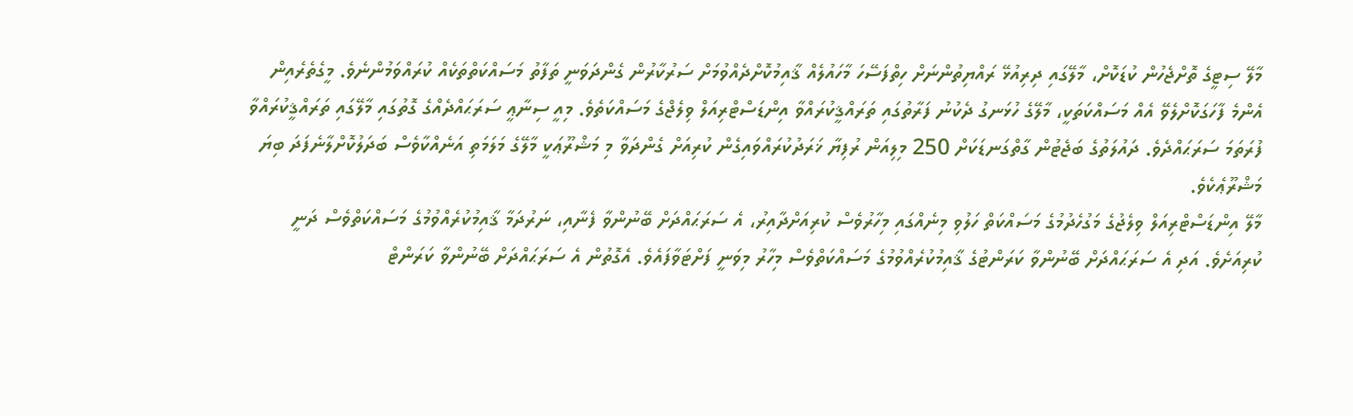މާލޭ ސިޓީގެ ތޮށްޖެހުން ކުޑަކޮށް، މާލޭގައި ދިރިއުޅޭ ރައްޔިތުންނަށް ހިތްފަސޭހަ މާހައުލެއް ޤާއިމުކޮށްދެއްވުމަށް ސަރުކާރުން ގެންދަވަނީ ތަފާތު މަސައްކަތްތަކެއް ކުރައްވަމުންނެވެ. މީގެތެރެއިން އެންމެ ފާހަގަކޮށްލެވޭ އެއް މަސައްކަތަކީ، މާލޭގެ ހުޅަނގު ދެކުނު ފަރާތުގައި ތަރައްޤީކުރައްވާ އިންޑަސްޓްރިއަލް ވިލެޖްގެ މަސައްކަތެވެ. މިއީ ސިނާޢީ ސަރަޙައްދެއްގެ ގޮތުގައި މާލޭގައި ތަރައްޤީކުރައްވާ ފުރަތަމަ ސަރަޙައްދެވެ. ދައުލަތުގެ ބަޖެޓުން ގާތްގަނޑަކަށް 250 މިލިއަން ރުފިޔާ ޚަރަދުކުރައްވައިގެން ކުރިއަށް ގެންދަވާ މި މަޝްރޫޢަކީ މާލޭގެ މަލަމަތި އަނެއްކާވެސް ބަދަލުކޮށްލާނެފަދަ ބިޔަ މަޝްރޫޢެކެވެ.
މާލޭ އިންޑަސްޓްރިއަލް ވިލެޖުގެ މަގުހެދުމުގެ މަސައްކަތް ހަލުވި މިނެއްގައި މިހާރުވެސް ކުރިއަށްދާއިރު، އެ ސަރަޙައްދަށް ބޭނުންވާ ފެނާއި، ނަރުދަމާ ޤާއިމުކުރެއްވުމުގެ މަސައްކަތްވެސް ދަނީ ކުރިއަށެވެ. އަދި އެ ސަރަޙައްދަށް ބޭނުންވާ ކަރަންޓުގެ ޤާއިމުކުރެއްވުމުގެ މަސައްކަތްވެސް މިހާރު މިވަނީ ފަށްޓަވާފައެވެ. އެގޮތުން އެ ސަރަޙައްދަށް ބޭނުންވާ ކަރަންޓް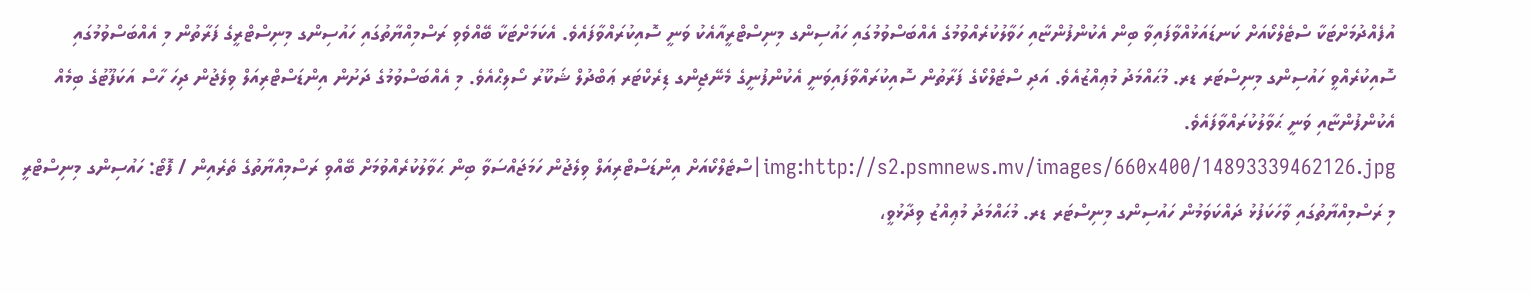އުފެއްދުމަށްޓަކާ ސްޓެލްކޯއަށް ކަނޑައަޅުއްވާފައިވާ ބިން އެކުންފުންޏާއި ހަވާލުކުރެއްވުމުގެ އެއްބަސްވުމުގައި ހައުސިންގ މިނިސްޓްރީއާއެކު ވަނީ ސޮއިކުރައްވާފައެވެ. އެކަމަށްޓަކާ ބޭއްވެވި ރަސްމިއްޔާތުގައި ހައުސިންގ މިނިސްޓްރީގެ ފަރާތުން މި އެއްބަސްވުމުގައި ސޮއިކުރެއްވީ ހައުސިންގ މިނިސްޓަރ ޑރ. މުޙައްމަދު މުޢިއްޒުއެވެ. އަދި ސްޓެލްކޯގެ ފަރާތުން ސޮއިކުރައްވާފައިވަނީ އެކުންފުނީގެ މެނޭޖިންގ ޑިރެކްޓަރ ޢަބްދުލް ޝަކޫރު ސޯލިޙްއެވެ. މި އެއްބަސްވުމުގެ ދަށުން އިންޑަސްޓްރިއަލް ވިލެޖުން ދިހަ ހާސް އަކަފޫޓުގެ ބިމެއް އެކުންފުންޏާއި ވަނީ ޙަވާލުކުރައްވާފައެވެ.
img:http://s2.psmnews.mv/images/660x400/14893339462126.jpg|ސްޓެލްކޯއަށް އިންޑަސްޓްރިއަލް ވިލެޖުން ހަމަޖައްސަވާ ބިން ޙަވާލުކުރެއްވުމަށް ބޭއްވި ރަސްމިއްޔާތުގެ ތެރެއިން / ފޮޓޯ: ހައުސިންގ މިނިސްޓްރީ
މި ރަސްމިއްޔާތުގައި ވާހަކަފުޅު ދައްކަވަމުން ހައުސިންގ މިނިސްޓަރ ޑރ. މުޙައްމަދު މުޢިއްޒު ވިދާޅުވީ،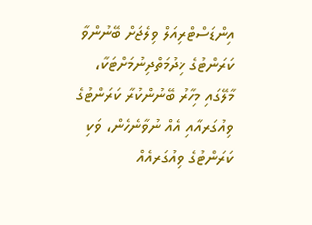އިންޑަސްޓްރިއަލް ވިލެޖަށް ބޭނުންވާ ކަރަންޓުގެ ޚިދުމަތްދިނުމަށްޓަކާ، މާލޭގައި މިހާރު ބޭނުންކުރާ ކަރަންޓުގެ ވިއުގަރއާއި އެއް ނުވާނެހެން، ވަކި ކަރަންޓުގެ ވިއުގަރއެއް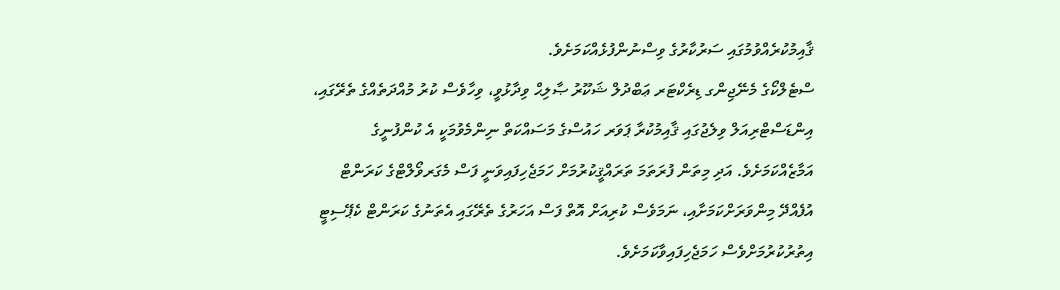ޤާއިމުކުރެއްވުމުގައި ސަރުކާރުގެ ވިސްނުންފުޅެއްކަމަށެވެ.
ސްޓެލްކޯގެ މެނޭޖިންގ ޑިރެކްޓަރ ޢަބްދުލް ޝަކޫރު ޞާލިޙް ވިދާޅުވީ، ވިހާވެސް ކުރު މުއްދަތެއްގެ ތެރޭގައި، އިންޑަސްޓްރިއަލް ވިލެޖުގައި ޤާއިމުކުރާ ޕަވަރ ހައުސްގެ މަސައްކަތް ނިންމެވުމަކީ އެ ކުންފުނީގެ އަމާޒެއްކަމަށެވެ. އަދި މިތަން ފުރަތަމަ ތަރައްޤީކުރުމަށް ހަމަޖެހިފައިވަނީ ފަސް މެގަރވޯލްޓްގެ ކަރަންޓް އުފެއްދޭ މިންވަރަށްކަމަށާއި، ނަމަވެސް ކުރިއަށް އޮތް ފަސް އަހަރުގެ ތެރޭގައި އެތަނުގެ ކަރަންޓް ކެޕޭސިޓީ އިތުރުކުރުމަށްވެސް ހަމަޖެހިފައިވާކަމަށެވެ.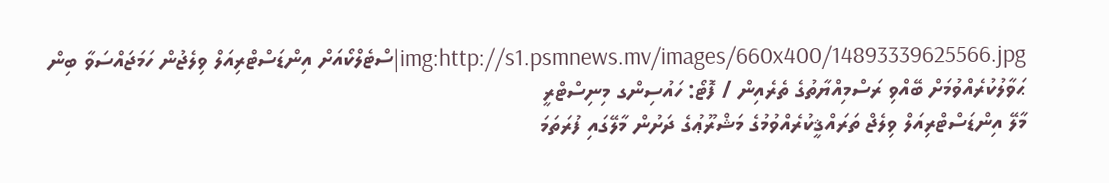img:http://s1.psmnews.mv/images/660x400/14893339625566.jpg|ސްޓެލްކޯއަށް އިންޑަސްޓްރިއަލް ވިލެޖުން ހަމަޖައްސަވާ ބިން ޙަވާލުކުރެއްވުމަށް ބޭއްވި ރަސްމިއްޔާތުގެ ތެރެއިން / ފޮޓޯ: ހައުސިންގ މިނިސްޓްރީ
މާލޭ އިންޑަސްޓްރިއަލް ވިލެޖް ތަރައްޤީކުރެއްވުމުގެ މަޝްރޫޢުގެ ދަށުން މާލޭގައި ފުރަތަމަ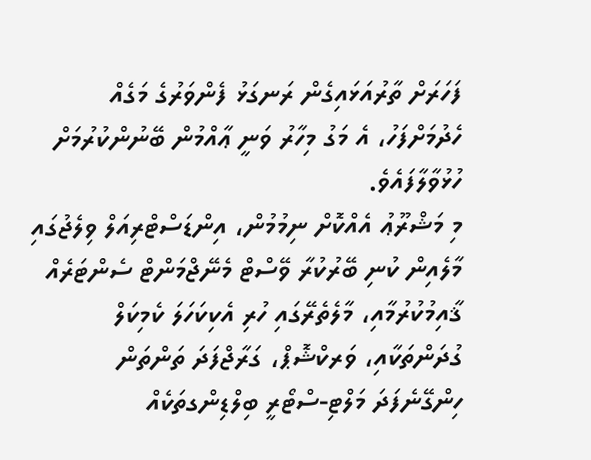ފަހަރަށް ތާރުއަޅައިގެން ރަނގަޅު ފެންވަރުގެ މަގެއް ހެދުމަށްފަހު، އެ މަގު މިހާރު ވަނީ ޢާއްމުން ބޭނުންކުރުމަށް ހުޅުވާލާފައެވެ.
މި މަޝްރޫޢު އެއްކޮށް ނިމުމުން، އިންޑަސްޓްރިއަލް ވިލެޖުގައި މާލެއިން ކުނި ބޭރުކުރާ ވޭސްޓް މެނޭޖްމަންޓް ސެންޓަރެއް ޤާއިމުކުރުމާއި، މާލެތެރޭގައި ހުރި އެކިކަހަލަ ކެމިކަލް ގުދަންތަކާއި، ވަރކްޝޮޕް، ގަރާޖްފަދަ ތަންތަން ހިންގޭނެފަދަ މަލްޓި-ސްޓޯރީ ބިލްޑިންގތަކެއް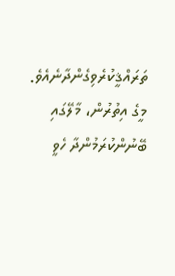ތަރައްޤީކުރެވިގެންދާނެއެވެ. މީގެ އިތުރުން، މާލޭގައި ބޭނުންކުރަމުންދާ ހެވީ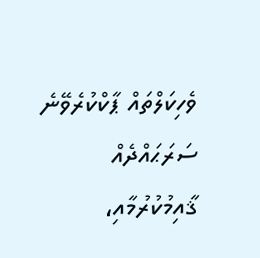ވެހިކަލްތައް ޕާކްކުރެވޭނެ ސަރަޙައްދެއް ޤާއިމުކުރުމާއި،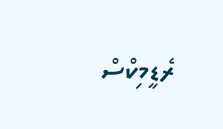ރެޑީމިކްސް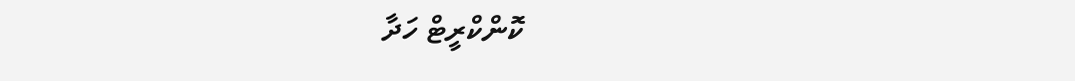ކޮންކްރީޓް ހަދާ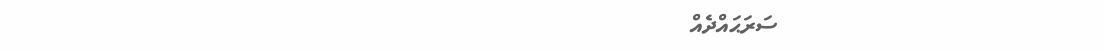ސަރަޙައްދެއް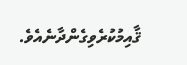ޤާއިމުކުރެވިގެންދާނެއެވެ.